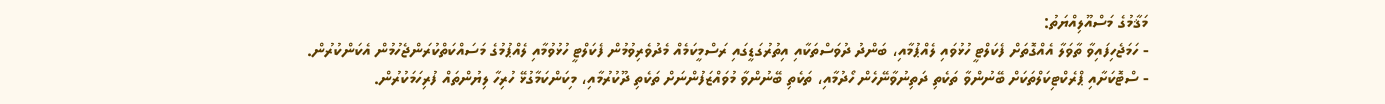މަޤާމުގެ މަސްއޫލިއްޔަތު:
- ހަމަޖެހިފައިވާ ތާވަލާ އެއްގޮތަށް ފެކަލްޓީ ހުޅުވައި ލެއްޕުމާއި، ބަންދު ދުވަސްތަކާއި އިތުރުގަޑީގައި ރަސްމީކަމެއް މެދުވެރިވުމުން ފެކަލްޓީ ހުޅުވުމާއި ލެއްޕުމުގެ މަސައްކަތްކުރަންޖެހުމުން އެކަންކުރުން.
- ސްޓޮކަށާއި ޕްރެކްޓިކަލްތަކަށް ބޭނުންވާ ތަކެތި ދަތިނުވާނޭހެން ހޯދުމާއި، ތަކެތި ބޭނުންވާ މުވައްޒަފުންނަށް ތަކެތި ދޫކުރުމާއި، މިކަންކަމާގުޅޭ ހުރިހާ ލިޔުންތައް ފުރިހަމަކުރުން.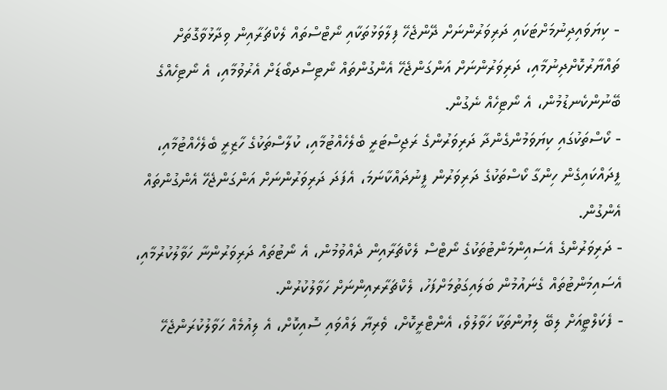- ކިޔަވައިދިނުމަށްޓަކައި ދަރިވަރުންނަށް ދޭންޖެހޭ ފިލާވަޅުތަކާއި ނޯޓްސްތައް ލެކްޗަރާއިން ވިދާޅުވާގޮތަށް ތައްޔާރުކޮށްދިނުމާއި، ދަރިވަރުންނަށް އަންގަންޖެހޭ އެންގުންތައް ނޯޓިސްދބޯޑަށް އެރުވުމާއި، އެ ނޯޓިހެއްގެ ބޭނުންކެނޑުމުން، އެ ނޯޓިހެއް ނެގުން.
- ކޯސްތަކުގައި ކިޔަވަމުންގެންދާ ދަރިވަރުންގެ ރަޖިސްޓަރީ ބެލެހެއްޓުމާއި، ކުލާސްތަކުގެ ހާޒިރީ ބެލެހެއްޓުމާއި، ފީދައްކައިގެން ހިންގާ ކޯސްތަކުގެ ދަރިވަރުން ފީނުދައްކާނަމަ، އެފަދަ ދަރިވަރުންނަށް އަންގަންޖެހޭ އެންގުންތައް އެންގުން.
- ދަރިވަރުންގެ އެސައިންމަންޓުތަކުގެ ނޯޓްސް ލެކްޗަރާއިން ދެއްވުމުން، އެ ނޯޓުތައް ދަރިވަރުންނާ ހަވާލުކުރުމާއި، އެސައިމަންޓުތައް ގެނައުމުން ބަލައިގަތުމަށްފަހު، ލެކްޗަރާރއިންނަށް ހަވާލުކުރުން.
- ފެކަލްޓީއަށް ލިބޭ ލިޔުންތަކާ ހަވާލުވެ، އެންޓްރީކޮށް، ވެރިޔާ ލައްވައި ސޮއިކޮށް، އެ ލިއުމެއް ހަވާލުކުރަންޖެހޭ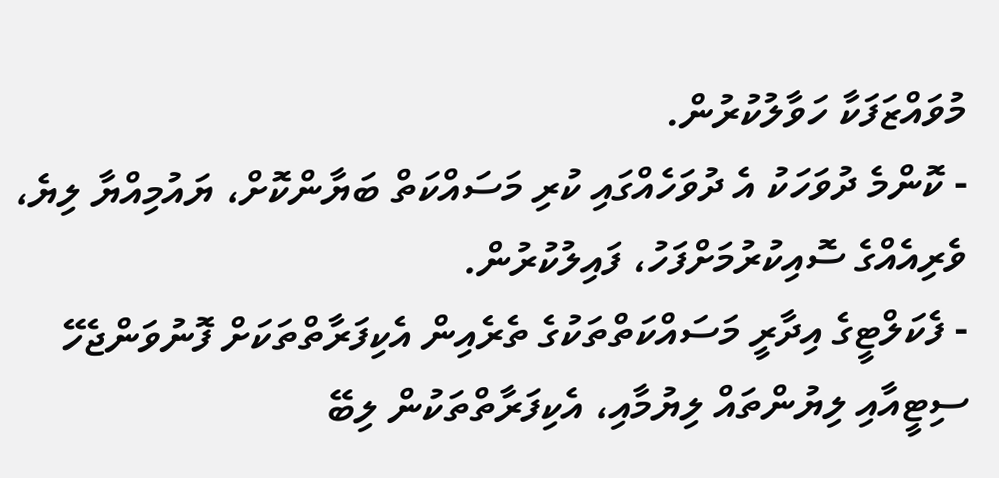މުވައްޒަފަކާ ހަވާލުކުރުން.
- ކޮންމެ ދުވަހަކު އެ ދުވަހެއްގައި ކުރި މަސައްކަތް ބަޔާންކޮށް، ޔައުމިއްޔާ ލިޔެ، ވެރިއެއްގެ ސޮއިކުރުމަށްފަހު، ފައިލުކުރުން.
- ފެކަލްޓީގެ އިދާރީ މަސައްކަތްތަކުގެ ތެރެއިން އެކިފަރާތްތަކަށް ފޮނުވަންޖެހޭ ސިޓީއާއި ލިޔުންތައް ލިޔުމާއި، އެކިފަރާތްތަކުން ލިބޭ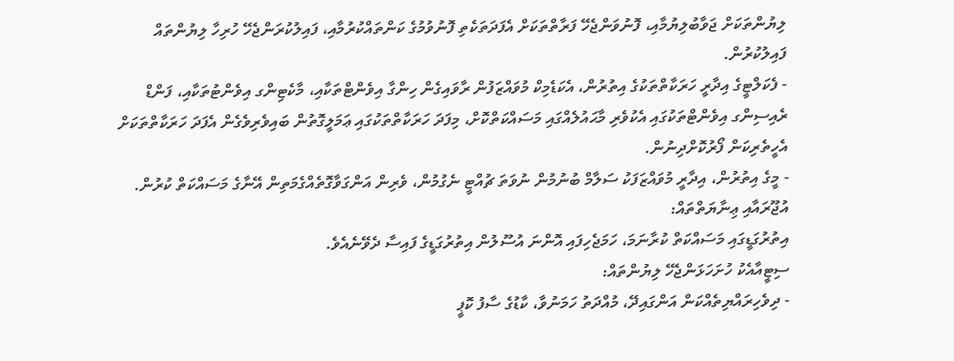ލިޔުންތަކަށް ޖަވާބުލިޔުމާއި، ފޮނުވަންޖެހޭ ފަރާތްތަކަށް އެފަދަތަކެތި ފޮނުވުމުގެ ކަންތައްކުރުމާއި، ފައިލުކުރަންޖެހޭ ހުރިހާ ލިޔުންތައް ފައިލުކުރުން.
- ފެކަލްޓީގެ އިދާރީ ހަރަކާތްތަކުގެ އިތުރުން، އެކަޑެމިކް މުވައްޒަފުން ރާވައިގެން ހިންގާ އިވެންޓްތަކާއި، މާކެޓިންގ އިވެންޓުތަކާއި، ފަންޑް ރެއިސިންގ އިވެންޓްތަކުގައި އެކުވެރި މާޙައުލެއްގައި މަސައްކަތްކޮށް، މިފަދަ ހަރަކާތްތަކުގައި ޢަމަލީގޮތުން ބައިވެރިވެގެން އެފަދަ ހަރަކާތްތަކަށް އެހީތެރިކަން ފޯރުކޮށްދިނުން.
- މީގެ އިތުރުން، އިދާރީ މުވައްޒަފަކު ސަލާމް ބުނުމުން ނުވަތަ ޗުއްޓީ ނެގުމުން، ވެރިން އަންގަވާގޮތެއްގެމަތިން އޭނާގެ މަސައްކަތް ކުރުން.
އުޖޫރައާއި ޢިނާޔަތްތައް:
އިތުރުގަޑީގައި މަސައްކަތް ކުރާނަމަ، ހަމަޖެހިފައި އޮންނަ އުސޫލުން އިތުރުގަޑީގެ ފައިސާ ދެވޭނެއެވެ.
ސިޓީއާއެކު ހުށަހަޅަންޖެހޭ ލިޔުންތައް:
- ދިވެހިރައްޔިތެއްކަން އަންގައިދޭ، މުއްދަތު ހަމަނުވާ، ކާޑުގެ ސާފު ކޮޕީ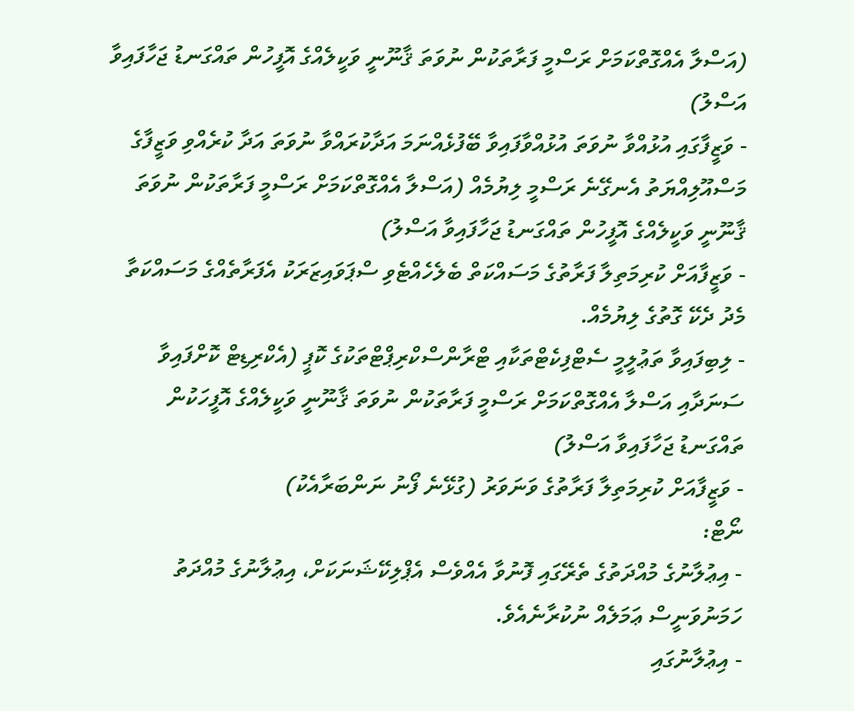(އަސްލާ އެއްގޮތްކަމަށް ރަސްމީ ފަރާތަކުން ނުވަތަ ޤާނޫނީ ވަކީލެއްގެ އޮފީހުން ތައްގަނޑު ޖަހާފައިވާ އަސްލު)
- ވަޒީފާގައި އުޅުއްވާ ނުވަތަ އުޅުއްވާފައިވާ ބޭފުޅެއްނަމަ އަދާކުރައްވާ ނުވަތަ އަދާ ކުރެއްވި ވަޒީފާގެ މަސްއޫލިއްޔަތު އެނގޭނެ ރަސްމީ ލިޔުމެއް (އަސްލާ އެއްގޮތްކަމަށް ރަސްމީ ފަރާތަކުން ނުވަތަ ޤާނޫނީ ވަކީލެއްގެ އޮފީހުން ތައްގަނޑު ޖަހާފައިވާ އަސްލު)
- ވަޒީފާއަށް ކުރިމަތިލާ ފަރާތުގެ މަސައްކަތް ބެލެހެއްޓެވި ސްޕަވައިޒަރަކު އެފަރާތެއްގެ މަސައްކަތާ މެދު ދެކޭ ގޮތުގެ ލިޔުމެއް.
- ލިބިފައިވާ ތަޢުލީމީ ސެޓްފިކެޓްތަކާއި ޓްރާންސްކްރިޕްޓްތަކުގެ ކޮޕީ (އެކްރިޑިޓް ކޮށްފައިވާ ސަނަދާއި އަސްލާ އެއްގޮތްކަމަށް ރަސްމީ ފަރާތަކުން ނުވަތަ ޤާނޫނީ ވަކީލެއްގެ އޮފީހަކުން ތައްގަނޑު ޖަހާފައިވާ އަސްލު)
- ވަޒީފާއަށް ކުރިމަތިލާ ފަރާތުގެ ވަނަވަރު (ގުޅޭނެ ފޯނު ނަންބަރާއެކު)
ނޯޓް:
- އިޢުލާނުގެ މުއްދަތުގެ ތެރޭގައި ފޮނުވާ އެއްވެސް އެޕްލިކޭޝަނަކަށް، އިޢުލާނުގެ މުއްދަތު ހަމަނުވަނީސް ޢަމަލެއް ނުކުރާނެއެވެ.
- އިޢުލާނުގައި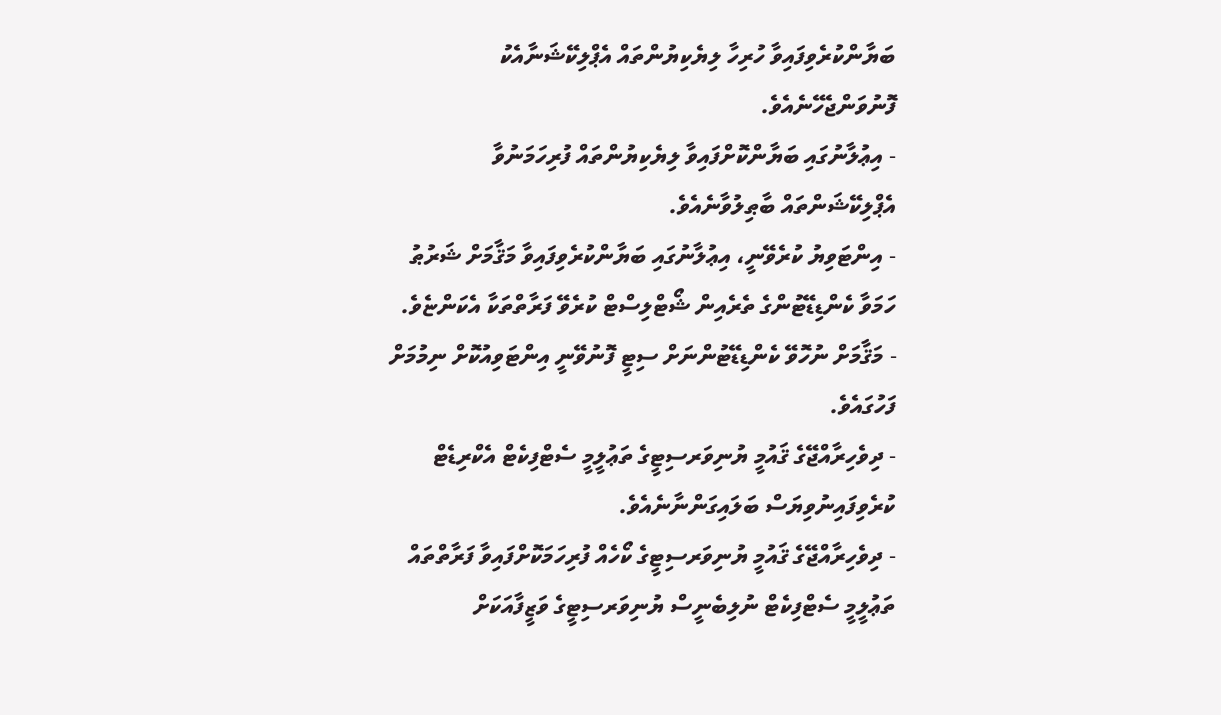ބަޔާންކުރެވިފައިވާ ހުރިހާ ލިޔެކިޔުންތައް އެޕްލިކޭޝަނާއެކު ފޮނުވަންޖެހޭނެއެވެ.
- އިޢުލާނުގައި ބަޔާންކޮށްފައިވާ ލިޔެކިޔުންތައް ފުރިހަމަނުވާ އެޕްލިކޭޝަންތައް ބާޠިލުވާނެއެވެ.
- އިންޓަވިޔު ކުރެވޭނީ، އިޢުލާނުގައި ބަޔާންކުރެވިފައިވާ މަޤާމަށް ޝަރުޠު ހަމަވާ ކެންޑިޑޭޓުންގެ ތެރެއިން ޝޯޓްލިސްޓް ކުރެވޭ ފަރާތްތަކާ އެކަންޏެވެ.
- މަޤާމަށް ނުހޮވޭ ކެންޑިޑޭޓުންނަށް ސިޓީ ފޮނުވޭނީ އިންޓަވިއުކޮށް ނިމުމަށް ފަހުގައެވެ.
- ދިވެހިރާއްޖޭގެ ޤައުމީ ޔުނިވަރސިޓީގެ ތަޢުލީމީ ސެޓްފިކެޓް އެކްރިޑެޓް ކުރެވިފައިނުވިޔަސް ބަލައިގަންނާނެއެވެ.
- ދިވެހިރާއްޖޭގެ ޤައުމީ ޔުނިވަރސިޓީގެ ކޯހެއް ފުރިހަމަކޮށްފައިވާ ފަރާތްތައް ތަޢުލީމީ ސެޓްފިކެޓް ނުލިބެނީސް ޔުނިވަރސިޓީގެ ވަޒީފާއަކަށް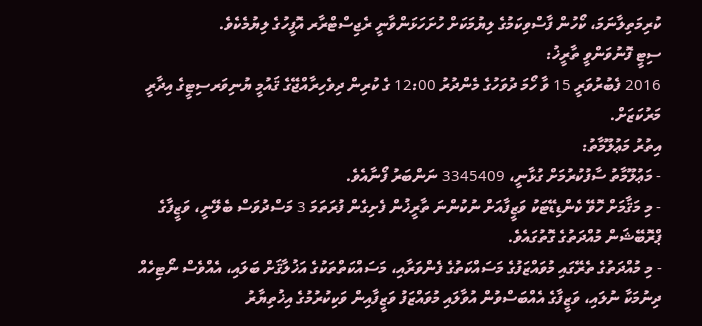ކުރިމަތިލާނަމަ، ކޯހުން ފާސްވިކަމުގެ ލިޔުމަކަށް ހުށަހަޅަންވާނީ ރެޖިސްޓްރާރ އޮފީހުގެ ލިޔުމެކެވެ.
ސިޓީ ފޮނުވަންވީ ތާރީޚު:
2016 ފެބުރުވަރީ 15 ވާ ހޯމަ ދުވަހުގެ މެންދުރު 12:00 ގެ ކުރިން ދިވެހިރާއްޖޭގެ ޤައުމީ ޔުނިވަރސިޓީގެ އިދާރީ މަރުކަޒަށް.
އިތުރު މަޢުލޫމާތު:
- މަޢުލޫމާތު ސާފުކުރުމަށް ގުޅާނީ، 3345409 ނަންބަރު ފޯނާއެވެ.
- މި މަޤާމަށް ހޮވޭ ކެންޑިޑޭޓަކު ވަޒީފާއަށް ނުކުންނަ ތާރީޚުން ފެށިގެން ފުރަތަމަ 3 މަސްދުވަސް ބެލޭނީ، ވަޒީފާގެ ޕްރޮބޭޝަން މުއްދަތުގެ ގޮތުގައެވެ.
- މި މުއްދަތުގެ ތެރޭގައި މުވައްޒަފުގެ މަސައްކަތުގެ ފެންވަރާއި، މަސައްކަތްތަކުގެ އަޚުލާޤަށް ބަލައި، އެއްވެސް ނޯޓިހެއް ދިނުމަކާ ނުލައި، ވަޒީފާގެ އެއްބަސްވުން އުވާލައި މުވައްޒަފު ވަޒީފާއިން ވަކިކުރުމުގެ އިޚުތިޔާރު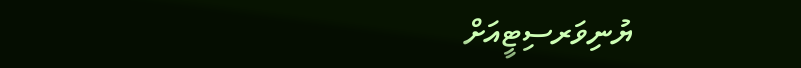ޔުނިވަރސިޓީއަށް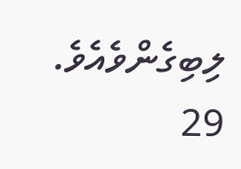ލިބިގެންވެއެވެ.
29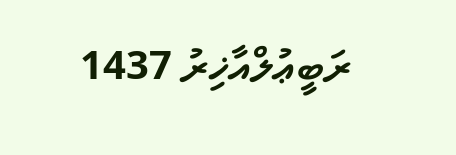ރަބީޢުލްއާޚިރު 1437